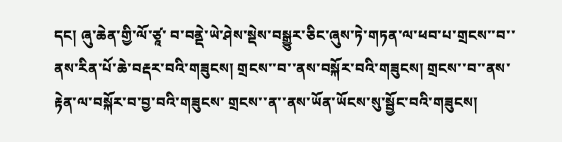དང། ཞུ་ཆེན་གྱི་ལོ་ཙཱ་ བ་བནྡེ་ཡེ་ཤེས་སྡེས་བསྒྱུར་ཅིང་ཞུས་ཏེ་གཏན་ལ་ཕབ་པ་གྲངས་་བ་་ནས་རིན་པོ་ཆེ་བརྡར་བའི་གཟུངས། གྲངས་་བ་་ནས་བསྐོར་བའི་གཟུངས། གྲངས་་བ་་ནས་རྟེན་ལ་བསྐོར་བ་བྱ་བའི་གཟུངས་ གྲངས་་ན་་ནས་ཡོན་ཡོངས་སུ་སྦྱོང་བའི་གཟུངས།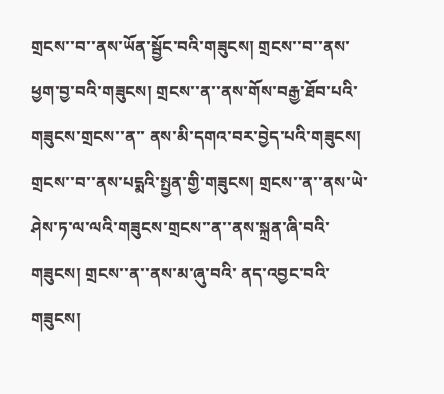གྲངས་་བ་་ནས་ཡོན་སྦྱོང་བའི་གཟུངས། གྲངས་་བ་་ནས་ཕྱག་བྱ་བའི་གཟུངས། གྲངས་་ན་་ནས་གོས་བརྒྱ་ཐོབ་པའི་གཟུངས་གྲངས་་ན་་ ནས་མི་དགའ་བར་བྱེད་པའི་གཟུངས། གྲངས་་བ་་ནས་པདྨའི་སྤྱན་གྱི་གཟུངས། གྲངས་་ན་་ནས་ཡེ་ཤེས་ཏ་ལ་ལའི་གཟུངས་གྲངས་་ན་་ནས་སྐྲན་ཞི་བའི་གཟུངས། གྲངས་་ན་་ནས་མ་ཞུ་བའི་ ནད་འབྱང་བའི་གཟུངས།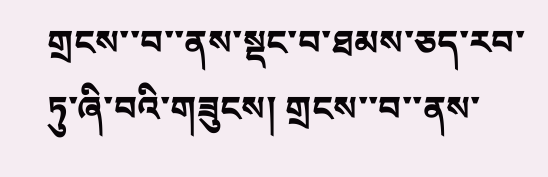གྲངས་་བ་་ནས་སྡང་བ་ཐམས་ཅད་རབ་ཏུ་ཞི་བའི་གཟུངས། གྲངས་་བ་་ནས་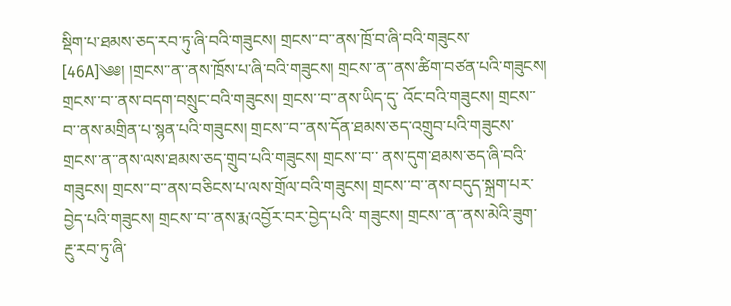སྡིག་པ་ཐམས་ཅད་རབ་ཏུ་ཞི་བའི་གཟུངས། གྲངས་་བ་་ནས་ཁྲོ་བ་ཞི་བའི་གཟུངས་ [46A]༄༅། །གྲངས་་ན་་ནས་ཁྲོས་པ་ཞི་བའི་གཟུངས། གྲངས་་ན་་ནས་ཚིག་བཙན་པའི་གཟུངས། གྲངས་་བ་་ནས་བདག་བསྲུང་བའི་གཟུངས། གྲངས་་བ་་ནས་ཡིད་དུ་ འོང་བའི་གཟུངས། གྲངས་་བ་་ནས་མགྲིན་པ་སྙན་པའི་གཟུངས། གྲངས་་བ་་ནས་དོན་ཐམས་ཅད་འགྲུབ་པའི་གཟུངས་གྲངས་་ན་་ནས་ལས་ཐམས་ཅད་གྲུབ་པའི་གཟུངས། གྲངས་་བ་་ ནས་དུག་ཐམས་ཅད་ཞི་བའི་གཟུངས། གྲངས་་བ་་ནས་བཅིངས་པ་ལས་གྲོལ་བའི་གཟུངས། གྲངས་་བ་་ནས་བདུད་སྐྲག་པར་བྱེད་པའི་གཟུངས། གྲངས་་བ་་ནས་རྨ་འབྱོར་བར་བྱེད་པའི་ གཟུངས། གྲངས་་ན་་ནས་མེའི་ཟུག་རྔུ་རབ་ཏུ་ཞི་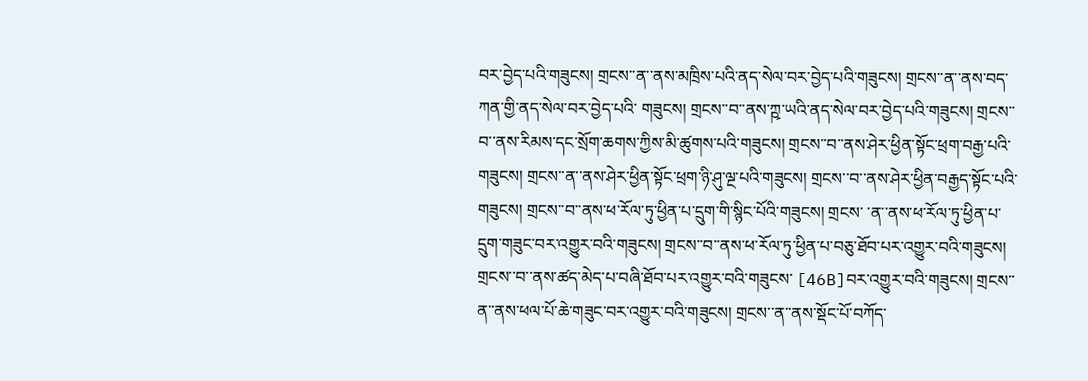བར་བྱེད་པའི་གཟུངས། གྲངས་་ན་་ནས་མཁྲིས་པའི་ནད་སེལ་བར་བྱེད་པའི་གཟུངས། གྲངས་་ན་་ནས་བད་ཀན་གྱི་ནད་སེལ་བར་བྱེད་པའི་ གཟུངས། གྲངས་་བ་་ནས་ཀྵ་ཡའི་ནད་སེལ་བར་བྱེད་པའི་གཟུངས། གྲངས་་བ་་ནས་རིམས་དང་སྲོག་ཆགས་ཀྱིས་མི་ཚུགས་པའི་གཟུངས། གྲངས་་བ་་ནས་ཤེར་ཕྱིན་སྟོང་ཕྲག་བརྒྱ་པའི་ གཟུངས། གྲངས་་ན་་ནས་ཤེར་ཕྱིན་སྟོང་ཕྲག་ཉི་ཤུ་ལྔ་པའི་གཟུངས། གྲངས་་བ་་ནས་ཤེར་ཕྱིན་བརྒྱད་སྟོང་པའི་གཟུངས། གྲངས་་བ་་ནས་ཕ་རོལ་ཏུ་ཕྱིན་པ་དྲུག་གི་སྙིང་པོའི་གཟུངས། གྲངས་ ་ན་་ནས་ཕ་རོལ་ཏུ་ཕྱིན་པ་དྲུག་གཟུང་བར་འགྱུར་བའི་གཟུངས། གྲངས་་བ་་ནས་ཕ་རོལ་ཏུ་ཕྱིན་པ་བཅུ་ཐོབ་པར་འགྱུར་བའི་གཟུངས། གྲངས་་བ་་ནས་ཚད་མེད་པ་བཞི་ཐོབ་པར་འགྱུར་བའི་གཟུངས་ [46B]བར་འགྱུར་བའི་གཟུངས། གྲངས་་ན་་ནས་ཕལ་པོ་ཆེ་གཟུང་བར་འགྱུར་བའི་གཟུངས། གྲངས་་ན་་ནས་སྡོང་པོ་བཀོད་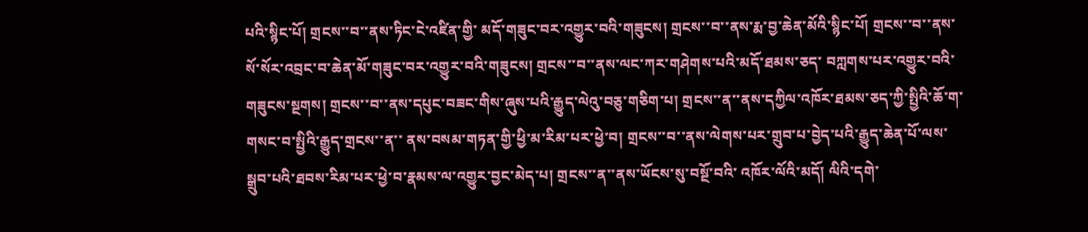པའི་སྙིང་པོ། གྲངས་་བ་་ནས་ཏིང་ངེ་འཛིན་གྱི་ མདོ་གཟུང་བར་འགྱུར་བའི་གཟུངས། གྲངས་་བ་་ནས་རྨ་བྱ་ཆེན་མོའི་སྙིང་པོ། གྲངས་་བ་་ནས་སོ་སོར་འབྲང་བ་ཆེན་མོ་གཟུང་བར་འགྱུར་བའི་གཟུངས། གྲངས་་བ་་ནས་ལང་ཀར་གཤེགས་པའི་མདོ་ཐམས་ཅད་ བཀླགས་པར་འགྱུར་བའི་གཟུངས་སྔགས། གྲངས་་བ་་ནས་དཔུང་བཟང་གིས་ཞུས་པའི་རྒྱུད་ལེའུ་བཅུ་གཅིག་པ། གྲངས་་ན་་ནས་དཀྱིལ་འཁོར་ཐམས་ཅད་ཀྱི་སྤྱིའི་ཆོ་ག་གསང་བ་སྤྱིའི་རྒྱུད་གྲངས་་ན་་ ནས་བསམ་གཏན་གྱི་ཕྱི་མ་རིམ་པར་ཕྱེ་བ། གྲངས་་བ་་ནས་ལེགས་པར་གྲུབ་པ་བྱེད་པའི་རྒྱུད་ཆེན་པོ་ལས་སྒྲུབ་པའི་ཐབས་རིམ་པར་ཕྱེ་བ་རྣམས་ལ་འགྱུར་བྱང་མེད་པ། གྲངས་་ན་་ནས་ཡོངས་སུ་བསྔོ་བའི་ འཁོར་ལོའི་མདོ། ལིའི་དགེ་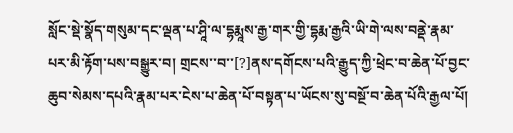སློང་སྡེ་སྣོད་གསུམ་དང་ལྡན་པ་ཤཱི་ལ་དྷརྨཱས་རྒྱ་གར་གྱི་དྷརྨ་རྒྱའི་ཡི་གེ་ལས་བནྡེ་རྣམ་པར་མི་རྟོག་པས་བསྒྱུར་བ། གྲངས་་བ་་[?]ནས་དགོངས་པའི་རྒྱུད་ཀྱི་ཕྲེང་བ་ཆེན་པོ་བྱང་ ཆུབ་སེམས་དཔའི་རྣམ་པར་ངེས་པ་ཆེན་པོ་བསྟན་པ་ཡོངས་སུ་བསྔོ་བ་ཆེན་པོའི་རྒྱལ་པོ།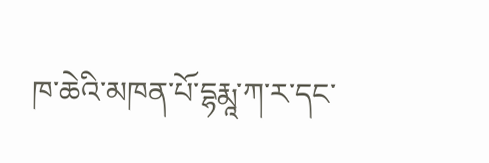ཁ་ཆེའི་མཁན་པོ་དྷརྨཱ་ཀ་ར་དང་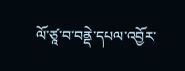ལོ་ཙཱ་བ་བནྡེ་དཔལ་འབྱོར་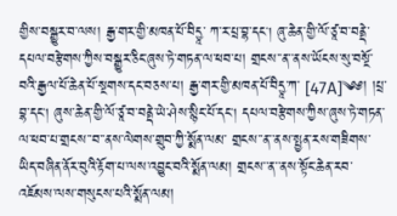གྱིས་བསྒྱུར་བ་ལས། རྒྱ་གར་གྱི་མཁན་པོ་བིདྱཱ་ ཀ་ར་པྲ་བྷ་དང། ཞུ་ཆེན་གྱི་ལོ་ཙཱ་བ་བནྡེ་དཔལ་བརྩེགས་ཀྱིས་བསྒྱུར་ཅིང་ཞུས་ཏེ་གཏན་ལ་ཕབ་པ། གྲངས་་ན་་ནས་ཡོངས་སུ་བསྔོ་བའི་རྒྱལ་པོ་ཆེན་པོ་སྔགས་དང་བཅས་པ། རྒྱ་གར་གྱི་མཁན་པོ་བིདྱཱ་ཀ་ [47A]༄༅། །པྲ་བྷ་དང། ཞུས་ཆེན་གྱི་ལོ་ཙཱ་བ་བནྡེ་ཡེ་ཤེས་སྙིང་པོ་དང། དཔལ་བརྩེགས་ཀྱིས་ཞུས་ཏེ་གཏན་ལ་ཕབ་པ་གྲངས་་བ་་ནས་ལེགས་གྲུབ་ཀྱི་སྨོན་ལམ་ གྲངས་་ན་་ནས་སྤྱན་རས་གཟིགས་ཡིད་བཞིན་ནོར་བུའི་རྟོག་པ་ལས་འབྱུང་བའི་སྨོན་ལམ། གྲངས་་ན་་ནས་སྟོང་ཆེན་རབ་འཇོམས་ལས་གསུངས་པའི་སྨོན་ལམ།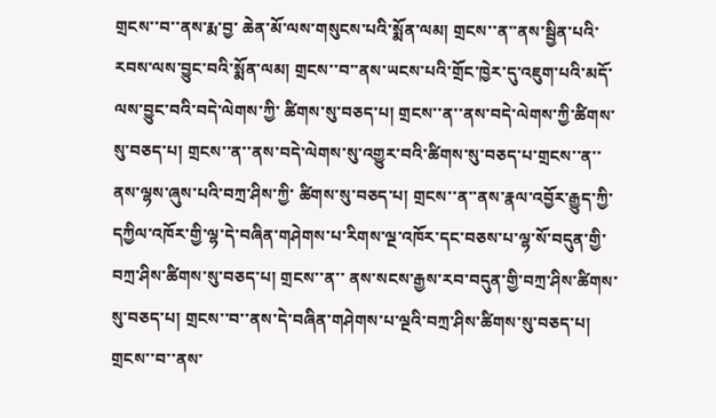གྲངས་་བ་་ནས་རྨ་བྱ་ ཆེན་མོ་ལས་གསུངས་པའི་སྨོན་ལམ། གྲངས་་ན་་ནས་སྦྱིན་པའི་རབས་ལས་བྱུང་བའི་སྨོན་ལམ། གྲངས་་བ་་ནས་ཡངས་པའི་གྲོང་ཁྱེར་དུ་འཇུག་པའི་མདོ་ལས་བྱུང་བའི་བདེ་ལེགས་ཀྱི་ ཚིགས་སུ་བཅད་པ། གྲངས་་ན་་ནས་བདེ་ལེགས་ཀྱི་ཚིགས་སུ་བཅད་པ། གྲངས་་ན་་ནས་བདེ་ལེགས་སུ་འགྱུར་བའི་ཚིགས་སུ་བཅད་པ་གྲངས་་ན་་ནས་ལྷས་ཞུས་པའི་བཀྲ་ཤིས་ཀྱི་ ཚིགས་སུ་བཅད་པ། གྲངས་་ན་་ནས་རྣལ་འབྱོར་རྒྱུད་ཀྱི་དཀྱིལ་འཁོར་གྱི་ལྷ་དེ་བཞིན་གཤེགས་པ་རིགས་ལྔ་འཁོར་དང་བཅས་པ་ལྷ་སོ་བདུན་གྱི་བཀྲ་ཤིས་ཚིགས་སུ་བཅད་པ། གྲངས་་ན་་ ནས་སངས་རྒྱས་རབ་བདུན་གྱི་བཀྲ་ཤིས་ཚིགས་སུ་བཅད་པ། གྲངས་་བ་་ནས་དེ་བཞིན་གཤེགས་པ་ལྔའི་བཀྲ་ཤིས་ཚིགས་སུ་བཅད་པ། གྲངས་་བ་་ནས་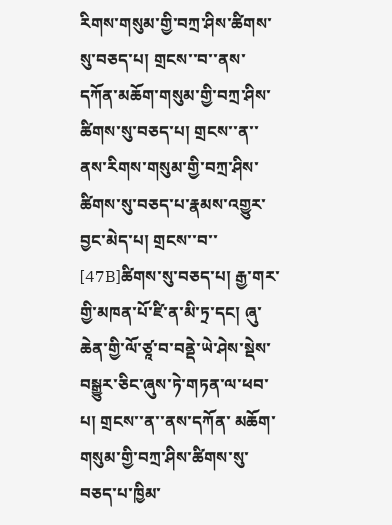རིགས་གསུམ་གྱི་བཀྲ་ཤིས་ཚིགས་ སུ་བཅད་པ། གྲངས་་བ་་ནས་དཀོན་མཆོག་གསུམ་གྱི་བཀྲ་ཤིས་ཚིགས་སུ་བཅད་པ། གྲངས་་ན་་ནས་རིགས་གསུམ་གྱི་བཀྲ་ཤིས་ཚིགས་སུ་བཅད་པ་རྣམས་འགྱུར་བྱང་མེད་པ། གྲངས་་བ་་ [47B]ཚིགས་སུ་བཅད་པ། རྒྱ་གར་གྱི་མཁན་པོ་ཛི་ན་མི་ཏྲ་དང། ཞུ་ཆེན་གྱི་ལོ་ཙཱ་བ་བནྡེ་ཡེ་ཤེས་སྡེས་བསྒྱུར་ཅིང་ཞུས་ཏེ་གཏན་ལ་ཕབ་པ། གྲངས་་ན་་ནས་དཀོན་ མཆོག་གསུམ་གྱི་བཀྲ་ཤིས་ཚིགས་སུ་བཅད་པ་ཁྱིམ་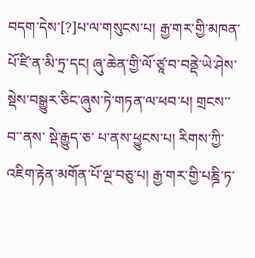བདག་དེས་[?]པ་ལ་གསུངས་པ། རྒྱ་གར་གྱི་མཁན་པོ་ཛི་ན་མི་ཏྲ་དང། ཞུ་ཆེན་གྱི་ལོ་ཙཱ་བ་བནྡེ་ཡེ་ཤེས་སྡེས་བསྒྱུར་ཅིང་ཞུས་ཏེ་གཏན་ལ་ཕབ་པ། གྲངས་་བ་་ནས་ སྡེ་རྒྱུད་ཅ་ པ་ནས་ཕྱུངས་པ། རིགས་ཀྱི་འཇིག་རྟེན་མགོན་པོ་ལྔ་བཅུ་པ། རྒྱ་གར་གྱི་པཎྜི་ཏ་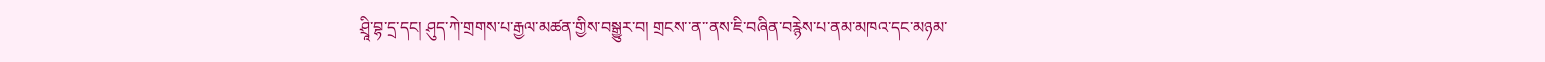ཤྲཱི་བྷ་དྲ་དང། ཤུད་ཀེ་གྲགས་པ་རྒྱལ་མཚན་གྱིས་བསྒྱུར་བ། གྲངས་་ན་་ནས་ཇི་བཞིན་བརྙེས་པ་ནམ་མཁའ་དང་མཉམ་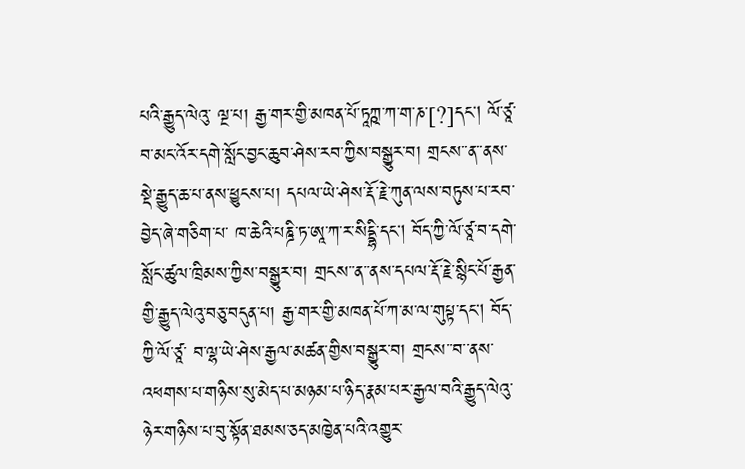པའི་རྒྱུད་ལེའུ་ ལྔ་པ། རྒྱ་གར་གྱི་མཁན་པོ་ཏཱཀྵ་ཀ་ག་ཎ་[?]དང། ལོ་ཙཱ་བ་མང་འོར་དགེ་སློང་བྱང་ཆུབ་ཤེས་རབ་ཀྱིས་བསྒྱུར་བ། གྲངས་་ན་་ནས་ སྡེ་རྒྱུད་ཆ་པ་ནས་ཕྱུངས་པ། དཔལ་ཡེ་ཤེས་རྡོ་རྗེ་ཀུན་ལས་བཏུས་པ་རབ་བྱེད་ཞེ་གཅིག་པ་ ཁ་ཆེའི་པཎྜི་ཏ་ཨཱ་ཀ་ར་སིདྡྷི་དང། བོད་ཀྱི་ལོ་ཙཱ་བ་དགེ་སློང་ཚུལ་ཁྲིམས་ཀྱིས་བསྒྱུར་བ། གྲངས་་ན་་ནས་དཔལ་རྡོ་རྗེ་སྙིང་པོ་རྒྱན་གྱི་རྒྱུད་ལེའུ་བཅུ་བདུན་པ། རྒྱ་གར་གྱི་མཁན་པོ་ཀ་མ་ལ་གུཔྟ་དང། བོད་ཀྱི་ལོ་ཙཱ་ བ་ལྷ་ཡེ་ཤེས་རྒྱལ་མཚན་གྱིས་བསྒྱུར་བ། གྲངས་་བ་་ནས་འཕགས་པ་གཉིས་སུ་མེད་པ་མཉམ་པ་ཉིད་རྣམ་པར་རྒྱལ་བའི་རྒྱུད་ལེའུ་ཉེར་གཉིས་པ་བུ་སྟོན་ཐམས་ཅད་མཁྱེན་པའི་འགྱུར་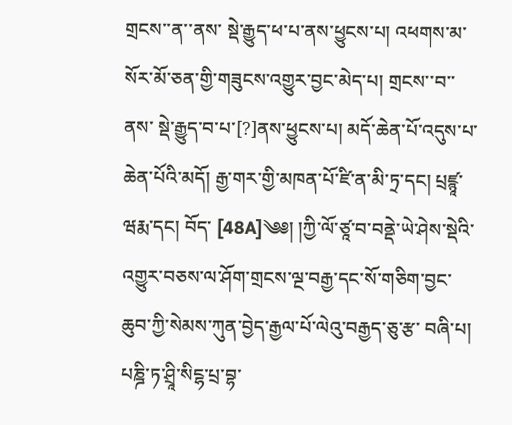གྲངས་་ན་་ནས་ སྡེ་རྒྱུད་ཕ་པ་ནས་ཕྱུངས་པ། འཕགས་མ་སོར་མོ་ཅན་གྱི་གཟུངས་འགྱུར་བྱང་མེད་པ། གྲངས་་བ་་ནས་ སྡེ་རྒྱུད་བ་པ་[?]ནས་ཕྱུངས་པ། མདོ་ཆེན་པོ་འདུས་པ་ཆེན་པོའི་མདོ། རྒྱ་གར་གྱི་མཁན་པོ་ཛི་ན་མི་ཏྲ་དང། པྲཛྙཱ་ཝརྨ་དང། བོད་ [48A]༄༅། །ཀྱི་ལོ་ཙཱ་བ་བནྡེ་ཡེ་ཤེས་སྡེའི་འགྱུར་བཅས་ལ་ཤོག་གྲངས་ལྔ་བརྒྱ་དང་སོ་གཅིག་བྱང་ཆུབ་ཀྱི་སེམས་ཀུན་བྱེད་རྒྱལ་པོ་ལེའུ་བརྒྱད་ཅུ་རྩ་ བཞི་པ། པཎྜི་ཏ་ཤྲཱི་སིངྷ་པྲ་བྷ་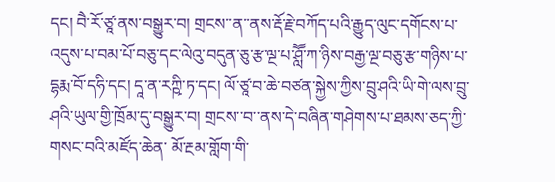དང། བཻ་རོ་ཙཱ་ནས་བསྒྱུར་བ། གྲངས་་ན་་ནས་རྡོ་རྗེ་བཀོད་པའི་རྒྱུད་ལུང་དགོངས་པ་འདུས་པ་བམ་པོ་བཅུ་དང་ལེའུ་བདུན་ཅུ་རྩ་ལྔ་པ་ཤླཽ་ཀ་ཉིས་བརྒྱ་ལྔ་བཅུ་རྩ་གཉིས་པ་ དྷརྨ་བོ་དཧི་དང། དཱ་ན་རཀྵི་ཏ་དང། ལོ་ཙཱ་བ་ཆེ་བཙན་སྐྱེས་ཀྱིས་བྲུ་ཤའི་ཡི་གེ་ལས་བྲུ་ཤའི་ཡུལ་གྱི་ཁྲོམ་དུ་བསྒྱུར་བ། གྲངས་་བ་་ནས་དེ་བཞིན་གཤེགས་པ་ཐམས་ཅད་ཀྱི་གསང་བའི་མཛོད་ཆེན་ མོ་རྔམ་གློག་གི་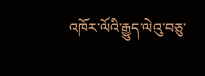འཁོར་ལོའི་རྒྱུད་ལེའུ་བཅུ་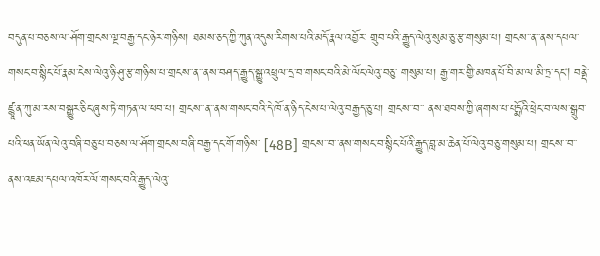བདུན་པ་བཅས་ལ་ཤོག་གྲངས་ལྔ་བརྒྱ་དང་ཉེར་གཉིས། ཐམས་ཅད་ཀྱི་ཀུན་འདུས་རིགས་པའི་མདོ་རྣལ་འབྱོར་ གྲུབ་པའི་རྒྱུད་ལེའུ་སུམ་ཅུ་རྩ་གསུམ་པ། གྲངས་་ན་་ནས་དཔལ་གསང་བ་སྙིང་པོ་རྣམ་ངེས་ལེའུ་ཉི་ཤུ་རྩ་གཉིས་པ་གྲངས་་ན་་ནས་བཤད་རྒྱུད་སྒྱུ་འཕྲུལ་དྲ་བ་གསང་བའི་མེ་ལོང་ལེའུ་བཅུ་ གསུམ་པ། རྒྱ་གར་གྱི་མཁན་པོ་བི་མ་ལ་མི་ཏྲ་དང། བནྡེ་ཛྙཱ་ན་ཀུ་མ་རས་བསྒྱུར་ཅིང་ཞུས་ཏེ་གཏན་ལ་ཕབ་པ། གྲངས་་ན་་ནས་གསང་བའི་དེ་ཁོ་ན་ཉིད་ངེས་པ་ལེའུ་བརྒྱད་ཅུ་པ། གྲངས་་བ་་ ནས་ཐབས་ཀྱི་ཞགས་པ་པདྨོའི་ཕྲེང་བ་ལས་སྒྲུབ་པའི་ཕན་ཡོན་ལེའུ་བཞི་བཅུ་པ་བཅས་ལ་ཤོག་གྲངས་བཞི་བརྒྱ་དང་གོ་གཉིས་ [48B] གྲངས་་བ་་ནས་གསང་བ་སྙིང་པོའི་རྒྱུད་བླ་མ་ཆེན་པོ་ལེའུ་བཅུ་གསུམ་པ། གྲངས་་བ་་ནས་འཇམ་དཔལ་འཁོར་ལོ་གསང་བའི་རྒྱུད་ལེའུ་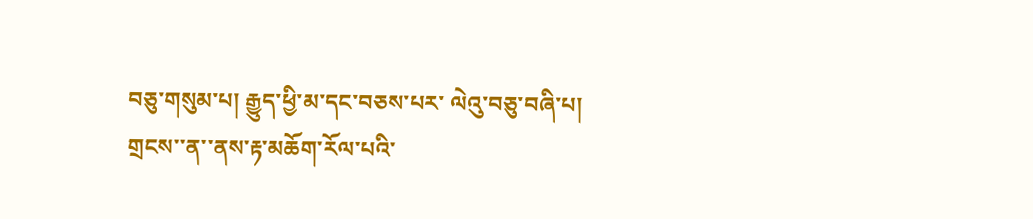བཅུ་གསུམ་པ། རྒྱུད་ཕྱི་མ་དང་བཅས་པར་ ལེའུ་བཅུ་བཞི་པ། གྲངས་་ན་་ནས་རྟ་མཆོག་རོལ་པའི་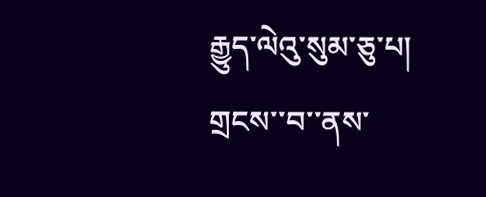རྒྱུད་ལེའུ་སུམ་ཅུ་པ། གྲངས་་བ་་ནས་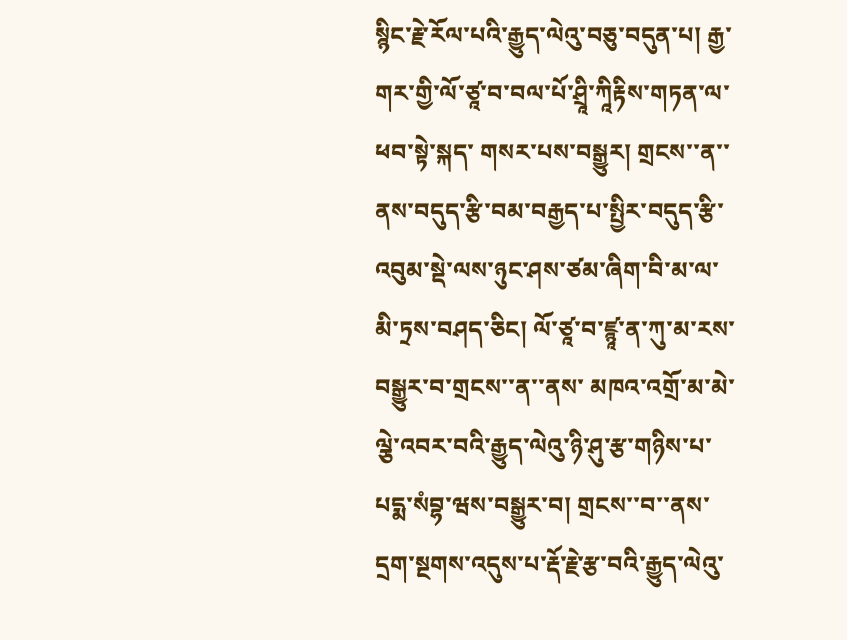སྙིང་རྗེ་རོལ་པའི་རྒྱུད་ལེའུ་བཅུ་བདུན་པ། རྒྱ་གར་གྱི་ལོ་ཙཱ་བ་བལ་པོ་ཤྲཱི་ཀཱིརྟིས་གཏན་ལ་ཕབ་སྟེ་སྐད་ གསར་པས་བསྒྱུར། གྲངས་་ན་་ནས་བདུད་རྩི་བམ་བརྒྱད་པ་སྤྱིར་བདུད་རྩི་འབུམ་སྡེ་ལས་ཉུང་ཤས་ཙམ་ཞིག་བི་མ་ལ་མི་ཏྲས་བཤད་ཅིང། ལོ་ཙཱ་བ་ཛྙཱ་ན་ཀུ་མ་རས་བསྒྱུར་བ་གྲངས་་ན་་ནས་ མཁའ་འགྲོ་མ་མེ་ལྕེ་འབར་བའི་རྒྱུད་ལེའུ་ཉི་ཤུ་རྩ་གཉིས་པ་པདྨ་སཾབྷ་ཝས་བསྒྱུར་བ། གྲངས་་བ་་ནས་དྲག་སྔགས་འདུས་པ་རྡོ་རྗེ་རྩ་བའི་རྒྱུད་ལེའུ་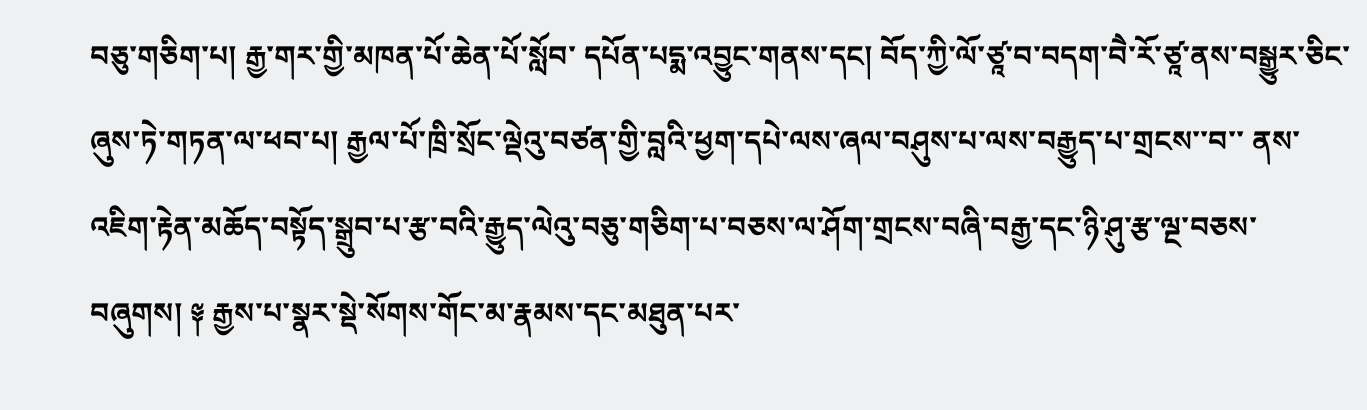བཅུ་གཅིག་པ། རྒྱ་གར་གྱི་མཁན་པོ་ཆེན་པོ་སློབ་ དཔོན་པདྨ་འབྱུང་གནས་དང། བོད་ཀྱི་ལོ་ཙཱ་བ་བདག་བཻ་རོ་ཙཱ་ནས་བསྒྱུར་ཅིང་ཞུས་ཏེ་གཏན་ལ་ཕབ་པ། རྒྱལ་པོ་ཁྲི་སྲོང་ལྡེའུ་བཙན་གྱི་བླའི་ཕྱག་དཔེ་ལས་ཞལ་བཤུས་པ་ལས་བརྒྱུད་པ་གྲངས་་བ་་ ནས་འཇིག་རྟེན་མཆོད་བསྟོད་སྒྲུབ་པ་རྩ་བའི་རྒྱུད་ལེའུ་བཅུ་གཅིག་པ་བཅས་ལ་ཤོག་གྲངས་བཞི་བརྒྱ་དང་ཉི་ཤུ་རྩ་ལྔ་བཅས་བཞུགས། ༈ རྒྱས་པ་སྣར་སྡེ་སོགས་གོང་མ་རྣམས་དང་མཐུན་པར་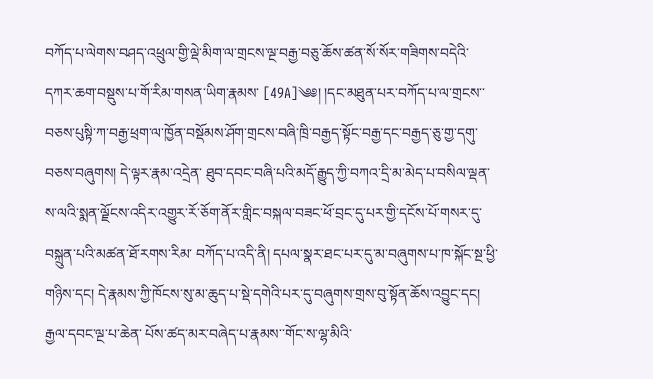བཀོད་པ་ལེགས་བཤད་འཕྲུལ་གྱི་ལྡེ་མིག་ལ་གྲངས་ལྔ་བརྒྱ་བཅུ་ཆོས་ཚན་སོ་སོར་གཟིགས་བདེའི་དཀར་ཆག་བསྡུས་པ་གོ་རིམ་གསན་ཡིག་རྣམས་ [49A]༄༅། །དང་མཐུན་པར་བཀོད་པ་ལ་གྲངས་་བཅས་པུསྟི་ཀ་བརྒྱ་ཕྲག་ལ་ཁྱོན་བསྡོམས་ཤོག་གྲངས་བཞི་ཁྲི་བརྒྱད་སྟོང་བརྒྱ་དང་བརྒྱད་ཅུ་གྱ་དགུ་བཅས་བཞུགས། དེ་ལྟར་རྣམ་འདྲེན་ ཐུབ་དབང་བཞི་པའི་མདོ་རྒྱུད་ཀྱི་བཀའ་དྲི་མ་མེད་པ་བསིལ་ལྡན་ས་ལའི་སྨན་ལྗོངས་འདིར་འགྱུར་རོ་ཅོག་ནོར་གླིང་བསྐལ་བཟང་ཕོ་བྲང་དུ་པར་གྱི་དངོས་པོ་གསར་དུ་བསྐྲུན་པའི་མཚན་ཐོ་རགས་རིམ་ བཀོད་པ་འདི་ནི། དཔལ་སྣར་ཐང་པར་དུ་མ་བཞུགས་པ་ཁ་སྐོང་སྔ་ཕྱི་གཉིས་དང། དེ་རྣམས་ཀྱི་ཁོངས་སུ་མ་ཆུད་པ་སྡེ་དགེའི་པར་དུ་བཞུགས་གྲས་བུ་སྟོན་ཆོས་འབྱུང་དང། རྒྱལ་དབང་ལྔ་པ་ཆེན་ པོས་ཚད་མར་བཞེད་པ་རྣམས་་གོང་ས་ལྷ་མིའི་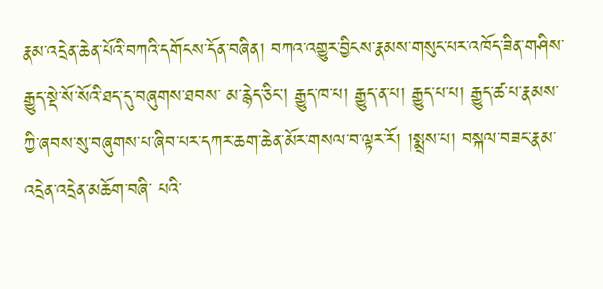རྣམ་འདྲེན་ཆེན་པོའི་བཀའི་དགོངས་དོན་བཞིན། བཀའ་འགྱུར་བྱིངས་རྣམས་གསུང་པར་འཁོད་ཟིན་གཤིས་རྒྱུད་སྡེ་སོ་སོའི་ཐད་དུ་བཞུགས་ཐབས་ མ་རྙེད་ཅིང། རྒྱུད་ཁ་པ། རྒྱུད་ན་པ། རྒྱུད་པ་པ། རྒྱུད་ཚ་པ་རྣམས་ཀྱི་ཞབས་སུ་བཞུགས་པ་ཞིབ་པར་དཀར་ཆག་ཆེན་མོར་གསལ་བ་ལྟར་རོ། །སྨྲས་པ། བསྐལ་བཟང་རྣམ་འདྲེན་འདྲེན་མཆོག་བཞི་ པའི་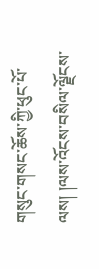གསུང་གསང་ཆོས་ཀྱི་ཕུང་པོ་ལས། །ལས་འོངས་བསིལ་ལྗོངས་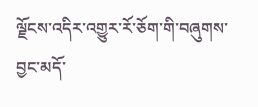ལྗོངས་འདིར་འགྱུར་རོ་ཅོག་གི་བཞུགས་བྱང་མདོ་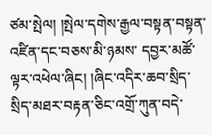ཙམ་སྤེལ། །སྤེལ་དགེས་རྒྱལ་བསྟན་བསྟན་འཛིན་དང་བཅས་མི་ཉམས་ དབྱར་མཚོ་ལྟར་འཕེལ་ཞིང། །ཞིང་འདིར་ཆབ་སྲིད་སྲིད་མཐར་བརྟན་ཅིང་འགྲོ་ཀུན་བདེ་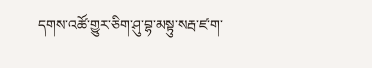དགས་འཚོ་གྱུར་ཅིག་ཤུ་བྷ་མསྟུ་སརྦ་ཛ་ག་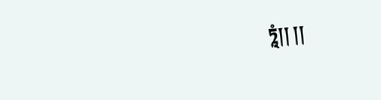ཏཱཾ།། །།